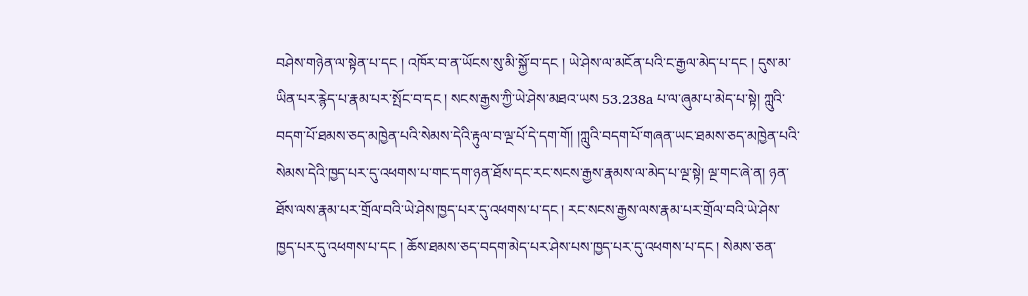བཤེས་གཉེན་ལ་སྟེན་པ་དང ། འཁོར་བ་ན་ཡོངས་སུ་མི་སྐྱོ་བ་དང ། ཡེ་ཤེས་ལ་མངོན་པའི་ང་རྒྱལ་མེད་པ་དང ། དུས་མ་ཡིན་པར་རྙེད་པ་རྣམ་པར་སྤོང་བ་དང ། སངས་རྒྱས་ཀྱི་ཡེ་ཤེས་མཐའ་ཡས 53.238a པ་ལ་ཞུམ་པ་མེད་པ་སྟེ། ཀླུའི་བདག་པོ་ཐམས་ཅད་མཁྱེན་པའི་སེམས་དེའི་རྟུལ་བ་ལྔ་པོ་དེ་དག་གོ། །ཀླུའི་བདག་པོ་གཞན་ཡང་ཐམས་ཅད་མཁྱེན་པའི་སེམས་དེའི་ཁྱད་པར་དུ་འཕགས་པ་གང་དག་ཉན་ཐོས་དང་རང་སངས་རྒྱས་རྣམས་ལ་མེད་པ་ལྔ་སྟེ། ལྔ་གང་ཞེ་ན། ཉན་ཐོས་ལས་རྣམ་པར་གྲོལ་བའི་ཡེ་ཤེས་ཁྱད་པར་དུ་འཕགས་པ་དང ། རང་སངས་རྒྱས་ལས་རྣམ་པར་གྲོལ་བའི་ཡེ་ཤེས་ཁྱད་པར་དུ་འཕགས་པ་དང ། ཆོས་ཐམས་ཅད་བདག་མེད་པར་ཤེས་པས་ཁྱད་པར་དུ་འཕགས་པ་དང ། སེམས་ཅན་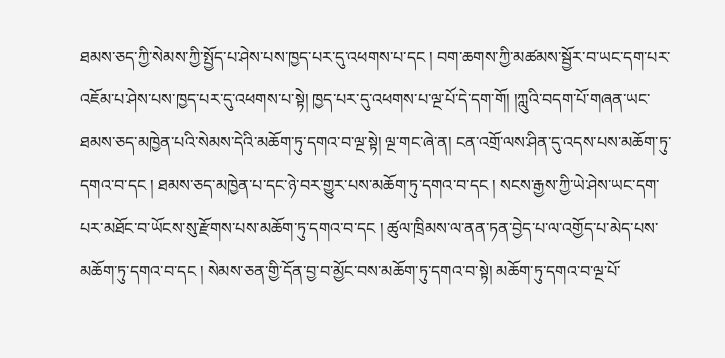ཐམས་ཅད་ཀྱི་སེམས་ཀྱི་སྤྱོད་པ་ཤེས་པས་ཁྱད་པར་དུ་འཕགས་པ་དང ། བག་ཆགས་ཀྱི་མཚམས་སྦྱོར་བ་ཡང་དག་པར་འཇོམ་པ་ཤེས་པས་ཁྱད་པར་དུ་འཕགས་པ་སྟེ། ཁྱད་པར་དུ་འཕགས་པ་ལྔ་པོ་དེ་དག་གོ། །ཀླུའི་བདག་པོ་གཞན་ཡང་ཐམས་ཅད་མཁྱེན་པའི་སེམས་དེའི་མཆོག་ཏུ་དགའ་བ་ལྔ་སྟེ། ལྔ་གང་ཞེ་ན། ངན་འགྲོ་ལས་ཤིན་དུ་འདས་པས་མཆོག་ཏུ་དགའ་བ་དང ། ཐམས་ཅད་མཁྱེན་པ་དང་ཉེ་བར་གྱུར་པས་མཆོག་ཏུ་དགའ་བ་དང ། སངས་རྒྱས་ཀྱི་ཡེ་ཤེས་ཡང་དག་པར་མཐོང་བ་ཡོངས་སུ་རྫོགས་པས་མཆོག་ཏུ་དགའ་བ་དང ། ཚུལ་ཁྲིམས་ལ་ནན་ཏན་བྱེད་པ་ལ་འགྱོད་པ་མེད་པས་མཆོག་ཏུ་དགའ་བ་དང ། སེམས་ཅན་གྱི་དོན་བྱ་བ་མྱོང་བས་མཆོག་ཏུ་དགའ་བ་སྟེ། མཆོག་ཏུ་དགའ་བ་ལྔ་པོ་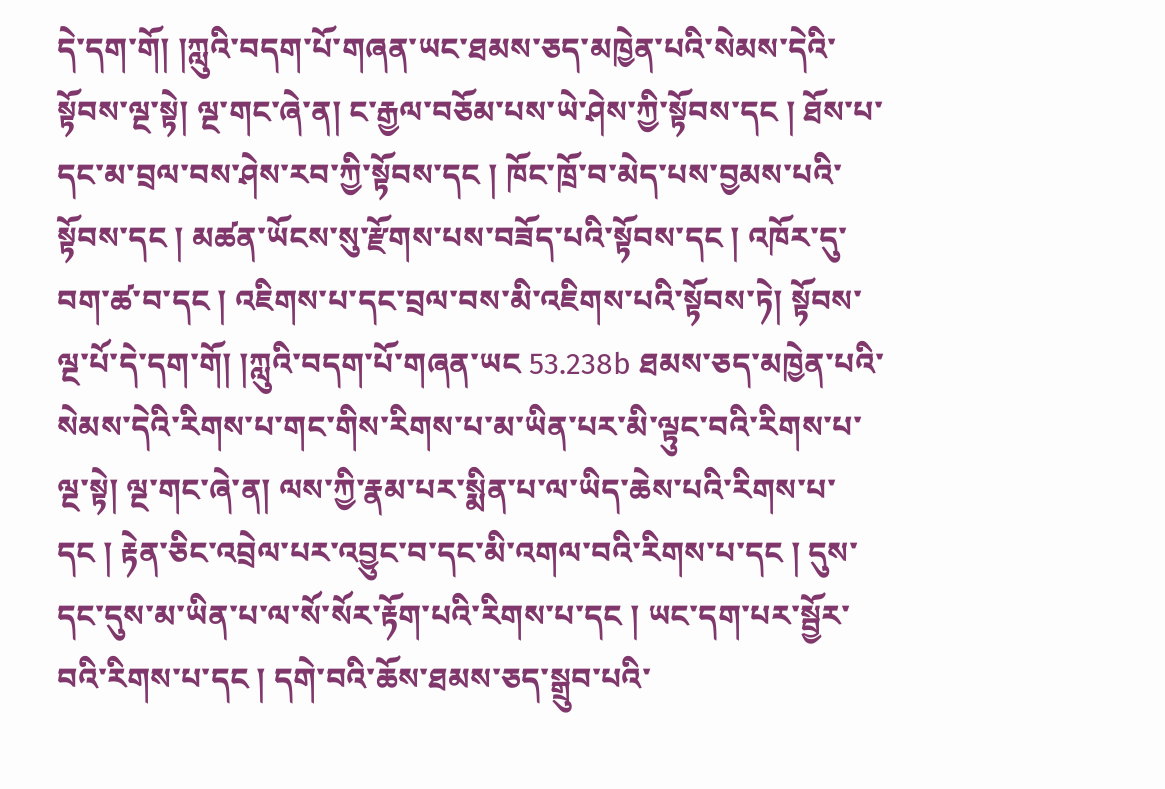དེ་དག་གོ། །ཀླུའི་བདག་པོ་གཞན་ཡང་ཐམས་ཅད་མཁྱེན་པའི་སེམས་དེའི་སྟོབས་ལྔ་སྟེ། ལྔ་གང་ཞེ་ན། ང་རྒྱལ་བཅོམ་པས་ཡེ་ཤེས་ཀྱི་སྟོབས་དང ། ཐོས་པ་དང་མ་བྲལ་བས་ཤེས་རབ་ཀྱི་སྟོབས་དང ། ཁོང་ཁྲོ་བ་མེད་པས་བྱམས་པའི་སྟོབས་དང ། མཚན་ཡོངས་སུ་རྫོགས་པས་བཟོད་པའི་སྟོབས་དང ། འཁོར་དུ་བག་ཚ་བ་དང ། འཇིགས་པ་དང་བྲལ་བས་མི་འཇིགས་པའི་སྟོབས་ཏེ། སྟོབས་ལྔ་པོ་དེ་དག་གོ། །ཀླུའི་བདག་པོ་གཞན་ཡང 53.238b ཐམས་ཅད་མཁྱེན་པའི་སེམས་དེའི་རིགས་པ་གང་གིས་རིགས་པ་མ་ཡིན་པར་མི་ལྟུང་བའི་རིགས་པ་ལྔ་སྟེ། ལྔ་གང་ཞེ་ན། ལས་ཀྱི་རྣམ་པར་སྨིན་པ་ལ་ཡིད་ཆེས་པའི་རིགས་པ་དང ། རྟེན་ཅིང་འབྲེལ་པར་འབྱུང་བ་དང་མི་འགལ་བའི་རིགས་པ་དང ། དུས་དང་དུས་མ་ཡིན་པ་ལ་སོ་སོར་རྟོག་པའི་རིགས་པ་དང ། ཡང་དག་པར་སྦྱོར་བའི་རིགས་པ་དང ། དགེ་བའི་ཆོས་ཐམས་ཅད་སྒྲུབ་པའི་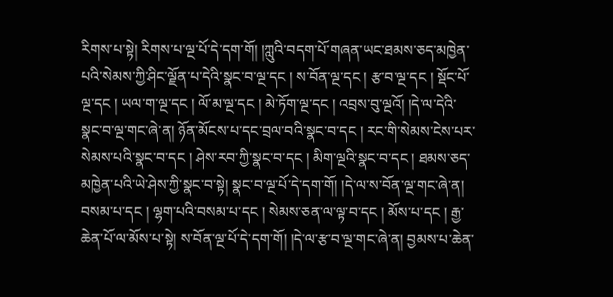རིགས་པ་སྟེ། རིགས་པ་ལྔ་པོ་དེ་དག་གོ། །ཀླུའི་བདག་པོ་གཞན་ཡང་ཐམས་ཅད་མཁྱེན་པའི་སེམས་ཀྱི་ཤིང་ལྗོན་པ་དེའི་སྣང་བ་ལྔ་དང ། ས་བོན་ལྔ་དང ། རྩ་བ་ལྔ་དང ། སྡོང་པོ་ལྔ་དང ། ཡལ་ག་ལྔ་དང ། ལོ་མ་ལྔ་དང ། མེ་ཏོག་ལྔ་དང ། འབྲས་བུ་ལྔའོ། །དེ་ལ་དེའི་སྣང་བ་ལྔ་གང་ཞེ་ན། ཉོན་མོངས་པ་དང་བྲལ་བའི་སྣང་བ་དང ། རང་གི་སེམས་ངེས་པར་སེམས་པའི་སྣང་བ་དང ། ཤེས་རབ་ཀྱི་སྣང་བ་དང ། མིག་ལྔའི་སྣང་བ་དང ། ཐམས་ཅད་མཁྱེན་པའི་ཡེ་ཤེས་ཀྱི་སྣང་བ་སྟེ། སྣང་བ་ལྔ་པོ་དེ་དག་གོ། །དེ་ལ་ས་བོན་ལྔ་གང་ཞེ་ན། བསམ་པ་དང ། ལྷག་པའི་བསམ་པ་དང ། སེམས་ཅན་ལ་ལྟ་བ་དང ། མོས་པ་དང ། རྒྱ་ཆེན་པོ་ལ་མོས་པ་སྟེ། ས་བོན་ལྔ་པོ་དེ་དག་གོ། །དེ་ལ་རྩ་བ་ལྔ་གང་ཞེ་ན། བྱམས་པ་ཆེན་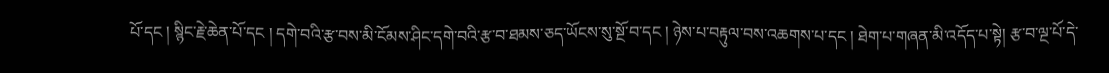པོ་དང ། སྙིང་རྗེ་ཆེན་པོ་དང ། དགེ་བའི་རྩ་བས་མི་ངོམས་ཤིང་དགེ་བའི་རྩ་བ་ཐམས་ཅད་ཡོངས་སུ་སྔོ་བ་དང ། ཉེས་པ་བརྟུལ་བས་འཆགས་པ་དང ། ཐེག་པ་གཞན་མི་འདོད་པ་སྟེ། རྩ་བ་ལྔ་པོ་དེ་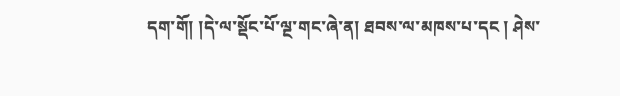དག་གོ། །དེ་ལ་སྡོང་པོ་ལྔ་གང་ཞེ་ན། ཐབས་ལ་མཁས་པ་དང ། ཤེས་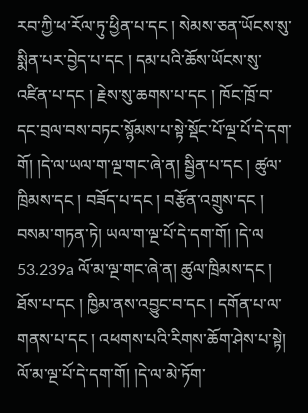རབ་ཀྱི་ཕ་རོལ་ཏུ་ཕྱིན་པ་དང ། སེམས་ཅན་ཡོངས་སུ་སྨིན་པར་བྱེད་པ་དང ། དམ་པའི་ཆོས་ཡོངས་སུ་འཛིན་པ་དང ། རྗེས་སུ་ཆགས་པ་དང ། ཁོང་ཁྲོ་བ་དང་བྲལ་བས་བཏང་སྙོམས་པ་སྟེ་སྡོང་པོ་ལྔ་པོ་དེ་དག་གོ། །དེ་ལ་ཡལ་ག་ལྔ་གང་ཞེ་ན། སྦྱིན་པ་དང ། ཚུལ་ཁྲིམས་དང ། བཟོད་པ་དང ། བརྩོན་འགྲུས་དང ། བསམ་གཏན་ཏེ། ཡལ་ག་ལྔ་པོ་དེ་དག་གོ། །དེ་ལ 53.239a ལོ་མ་ལྔ་གང་ཞེ་ན། ཚུལ་ཁྲིམས་དང ། ཐོས་པ་དང ། ཁྱིམ་ནས་འབྱུང་བ་དང ། དགོན་པ་ལ་གནས་པ་དང ། འཕགས་པའི་རིགས་ཆོག་ཤེས་པ་སྟེ། ལོ་མ་ལྔ་པོ་དེ་དག་གོ། །དེ་ལ་མེ་ཏོག་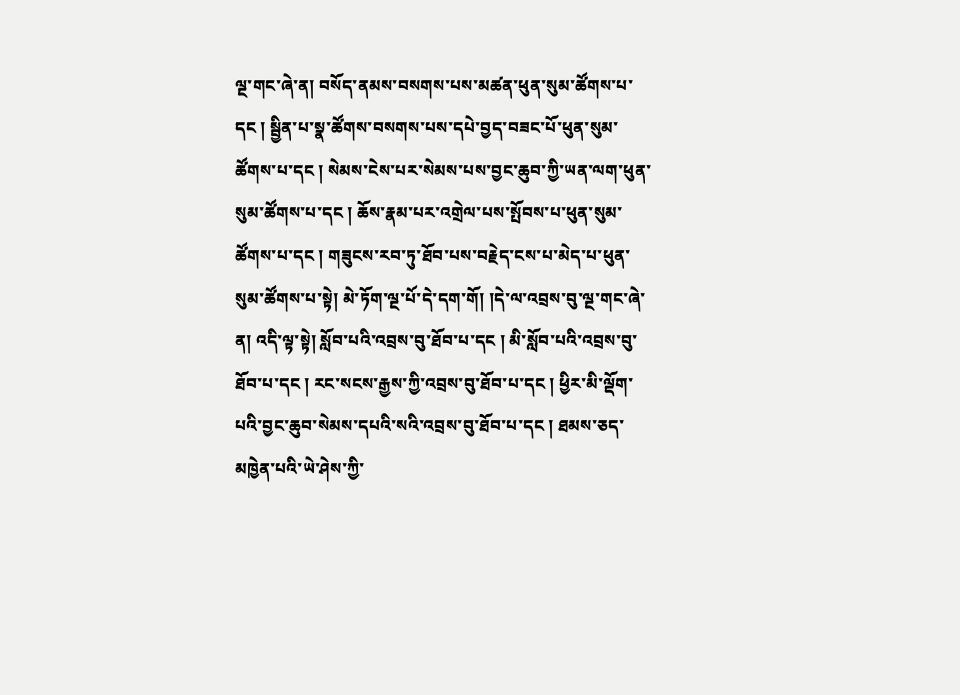ལྔ་གང་ཞེ་ན། བསོད་ནམས་བསགས་པས་མཚན་ཕུན་སུམ་ཚོགས་པ་དང ། སྦྱིན་པ་སྣ་ཚོགས་བསགས་པས་དཔེ་བྱད་བཟང་པོ་ཕུན་སུམ་ཚོགས་པ་དང ། སེམས་ངེས་པར་སེམས་པས་བྱང་ཆུབ་ཀྱི་ཡན་ལག་ཕུན་སུམ་ཚོགས་པ་དང ། ཆོས་རྣམ་པར་འགྲེལ་པས་སྤོབས་པ་ཕུན་སུམ་ཚོགས་པ་དང ། གཟུངས་རབ་ཏུ་ཐོབ་པས་བརྗེད་ངས་པ་མེད་པ་ཕུན་སུམ་ཚོགས་པ་སྟེ། མེ་ཏོག་ལྔ་པོ་དེ་དག་གོ། །དེ་ལ་འབྲས་བུ་ལྔ་གང་ཞེ་ན། འདི་ལྟ་སྟེ། སློབ་པའི་འབྲས་བུ་ཐོབ་པ་དང ། མི་སློབ་པའི་འབྲས་བུ་ཐོབ་པ་དང ། རང་སངས་རྒྱས་ཀྱི་འབྲས་བུ་ཐོབ་པ་དང ། ཕྱིར་མི་ལྡོག་པའི་བྱང་ཆུབ་སེམས་དཔའི་སའི་འབྲས་བུ་ཐོབ་པ་དང ། ཐམས་ཅད་མཁྱེན་པའི་ཡེ་ཤེས་ཀྱི་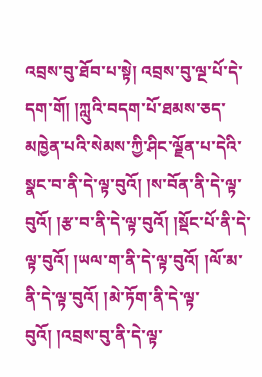འབྲས་བུ་ཐོབ་པ་སྟེ། འབྲས་བུ་ལྔ་པོ་དེ་དག་གོ། །ཀླུའི་བདག་པོ་ཐམས་ཅད་མཁྱེན་པའི་སེམས་ཀྱི་ཤིང་ལྗོན་པ་དེའི་སྣང་བ་ནི་དེ་ལྟ་བུའོ། །ས་བོན་ནི་དེ་ལྟ་བུའོ། །རྩ་བ་ནི་དེ་ལྟ་བུའོ། །སྡོང་པོ་ནི་དེ་ལྟ་བུའོ། །ཡལ་ག་ནི་དེ་ལྟ་བུའོ། །ལོ་མ་ནི་དེ་ལྟ་བུའོ། །མེ་ཏོག་ནི་དེ་ལྟ་བུའོ། །འབྲས་བུ་ནི་དེ་ལྟ་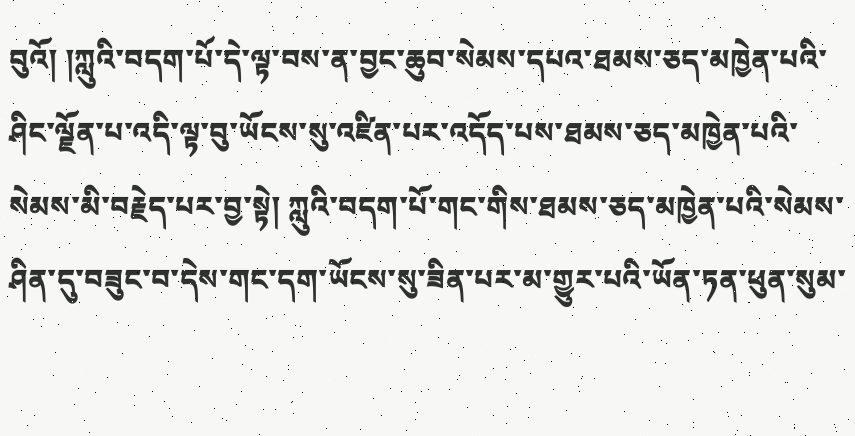བུའོ། །ཀླུའི་བདག་པོ་དེ་ལྟ་བས་ན་བྱང་ཆུབ་སེམས་དཔའ་ཐམས་ཅད་མཁྱེན་པའི་ཤིང་ལྗོན་པ་འདི་ལྟ་བུ་ཡོངས་སུ་འཛིན་པར་འདོད་པས་ཐམས་ཅད་མཁྱེན་པའི་སེམས་མི་བརྗེད་པར་བྱ་སྟེ། ཀླུའི་བདག་པོ་གང་གིས་ཐམས་ཅད་མཁྱེན་པའི་སེམས་ཤིན་དུ་བཟུང་བ་དེས་གང་དག་ཡོངས་སུ་ཟིན་པར་མ་གྱུར་པའི་ཡོན་ཏན་ཕུན་སུམ་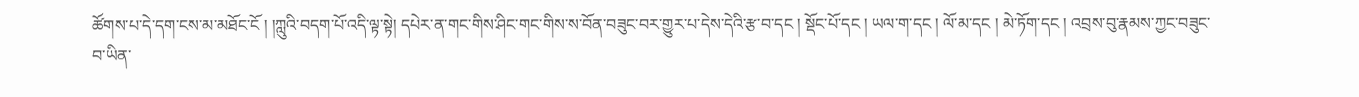ཚོགས་པ་དེ་དག་ངས་མ་མཐོང་ངོ ། །ཀླུའི་བདག་པོ་འདི་ལྟ་སྟེ། དཔེར་ན་གང་གིས་ཤིང་གང་གིས་ས་བོན་བཟུང་བར་གྱུར་པ་དེས་དེའི་རྩ་བ་དང ། སྡོང་པོ་དང ། ཡལ་ག་དང ། ལོ་མ་དང ། མེ་ཏོག་དང ། འབྲས་བུ་རྣམས་ཀྱང་བཟུང་བ་ཡིན་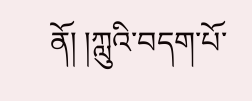ནོ། །ཀླུའི་བདག་པོ་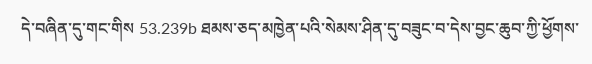དེ་བཞིན་དུ་གང་གིས 53.239b ཐམས་ཅད་མཁྱེན་པའི་སེམས་ཤིན་དུ་བཟུང་བ་དེས་བྱང་ཆུབ་ཀྱི་ཕྱོགས་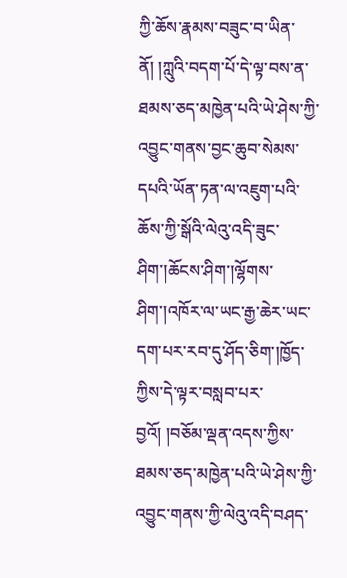ཀྱི་ཆོས་རྣམས་བཟུང་བ་ཡིན་ནོ། །ཀླུའི་བདག་པོ་དེ་ལྟ་བས་ན་ཐམས་ཅད་མཁྱེན་པའི་ཡེ་ཤེས་ཀྱི་འབྱུང་གནས་བྱང་ཆུབ་སེམས་དཔའི་ཡོན་ཏན་ལ་འཇུག་པའི་ཆོས་ཀྱི་སྒོའི་ལེའུ་འདི་ཟུང་ཤིག་།ཆོངས་ཤིག་།ལྷོགས་ཤིག་།འཁོར་ལ་ཡང་རྒྱ་ཆེར་ཡང་དག་པར་རབ་དུ་ཤོད་ཅིག་།ཁྱོད་ཀྱིས་དེ་ལྟར་བསླབ་པར་བྱའོ། །བཅོམ་ལྡན་འདས་ཀྱིས་ཐམས་ཅད་མཁྱེན་པའི་ཡེ་ཤེས་ཀྱི་འབྱུང་གནས་ཀྱི་ལེའུ་འདི་བཤད་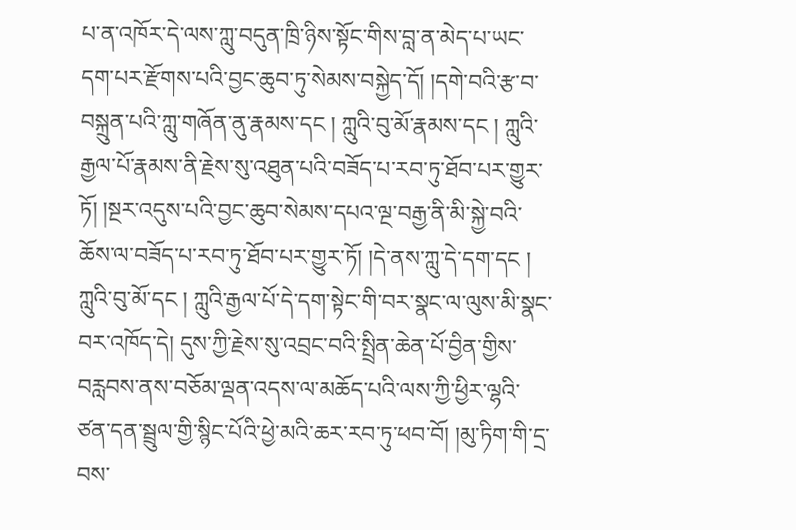པ་ན་འཁོར་དེ་ལས་ཀླུ་བདུན་ཁྲི་ཉིས་སྟོང་གིས་བླ་ན་མེད་པ་ཡང་དག་པར་རྫོགས་པའི་བྱང་ཆུབ་ཏུ་སེམས་བསྐྱེད་དོ། །དགེ་བའི་རྩ་བ་བསྐྲུན་པའི་ཀླུ་གཞོན་ནུ་རྣམས་དང ། ཀླུའི་བུ་མོ་རྣམས་དང ། ཀླུའི་རྒྱལ་པོ་རྣམས་ནི་རྗེས་སུ་འཐུན་པའི་བཟོད་པ་རབ་ཏུ་ཐོབ་པར་གྱུར་ཏོ། །སྔར་འདུས་པའི་བྱང་ཆུབ་སེམས་དཔའ་ལྔ་བརྒྱ་ནི་མི་སྐྱེ་བའི་ཆོས་ལ་བཟོད་པ་རབ་ཏུ་ཐོབ་པར་གྱུར་ཏོ། །དེ་ནས་ཀླུ་དེ་དག་དང ། ཀླུའི་བུ་མོ་དང ། ཀླུའི་རྒྱལ་པོ་དེ་དག་སྟེང་གི་བར་སྣང་ལ་ལུས་མི་སྣང་བར་འཁོད་དེ། དུས་ཀྱི་རྗེས་སུ་འབྲང་བའི་སྤྲིན་ཆེན་པོ་བྱིན་གྱིས་བརླབས་ནས་བཅོམ་ལྡན་འདས་ལ་མཆོད་པའི་ལས་ཀྱི་ཕྱིར་ལྷའི་ཙན་དན་སྦྲུལ་གྱི་སྙིང་པོའི་ཕྱེ་མའི་ཆར་རབ་ཏུ་ཕབ་བོ། །མུ་ཏིག་གི་དྲ་བས་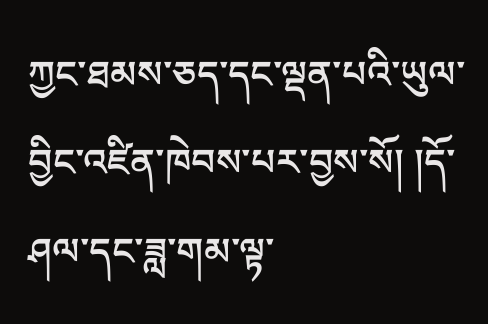ཀྱང་ཐམས་ཅད་དང་ལྡན་པའི་ཡུལ་བྱིང་འཛིན་ཁེབས་པར་བྱས་སོ། །དོ་ཤལ་དང་ཟླ་གམ་ལྟ་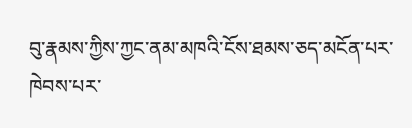བུ་རྣམས་ཀྱིས་ཀྱང་ནམ་མཁའི་ངོས་ཐམས་ཅད་མངོན་པར་ཁེབས་པར་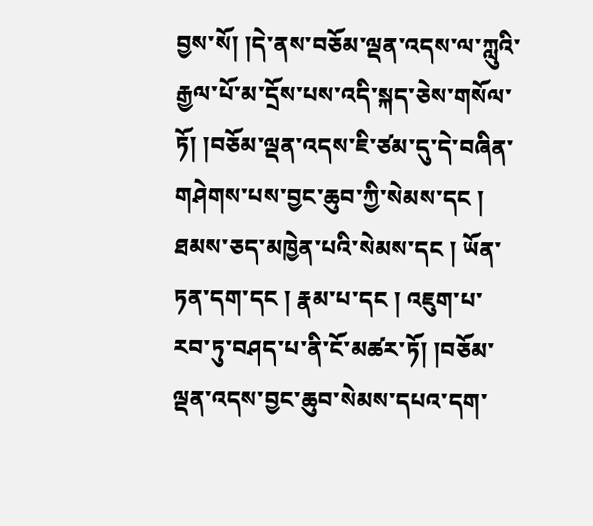བྱས་སོ། །དེ་ནས་བཅོམ་ལྡན་འདས་ལ་ཀླུའི་རྒྱལ་པོ་མ་དྲོས་པས་འདི་སྐད་ཅེས་གསོལ་ཏོ། །བཅོམ་ལྡན་འདས་ཇི་ཙམ་དུ་དེ་བཞིན་གཤེགས་པས་བྱང་ཆུབ་ཀྱི་སེམས་དང ། ཐམས་ཅད་མཁྱེན་པའི་སེམས་དང ། ཡོན་ཏན་དག་དང ། རྣམ་པ་དང ། འཇུག་པ་རབ་ཏུ་བཤད་པ་ནི་ངོ་མཚར་ཏོ། །བཅོམ་ལྡན་འདས་བྱང་ཆུབ་སེམས་དཔའ་དག་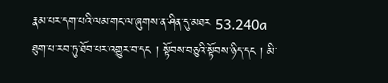རྣམ་པར་དག་པའི་ལམ་གང་ལ་ཞུགས་ན་ཤིན་དུ་མཐར 53.240a ཐུག་པ་རབ་ཏུ་ཐོབ་པར་འགྱུར་བ་དང ། སྟོབས་བཅུའི་སྟོབས་ཉིད་དང ། མི་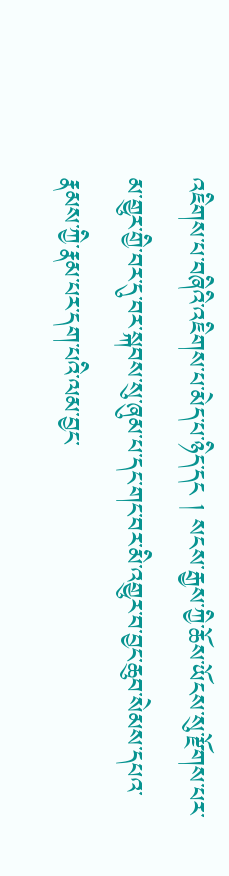འཇིགས་པ་བཞིའི་འཇིགས་པ་མེད་པ་ཉིད་དང ། སངས་རྒྱས་ཀྱི་ཆོས་ཡོངས་སུ་རྫོགས་པར་མ་གྱུར་གྱི་བར་དུ་བར་སྐབས་སུ་ཞུམ་པ་དང་གང་བར་མི་འགྱུར་བ་བྱང་ཆུབ་སེམས་དཔའ་རྣམས་ཀྱི་རྣམ་པར་དག་པའི་ལམ་བྱང་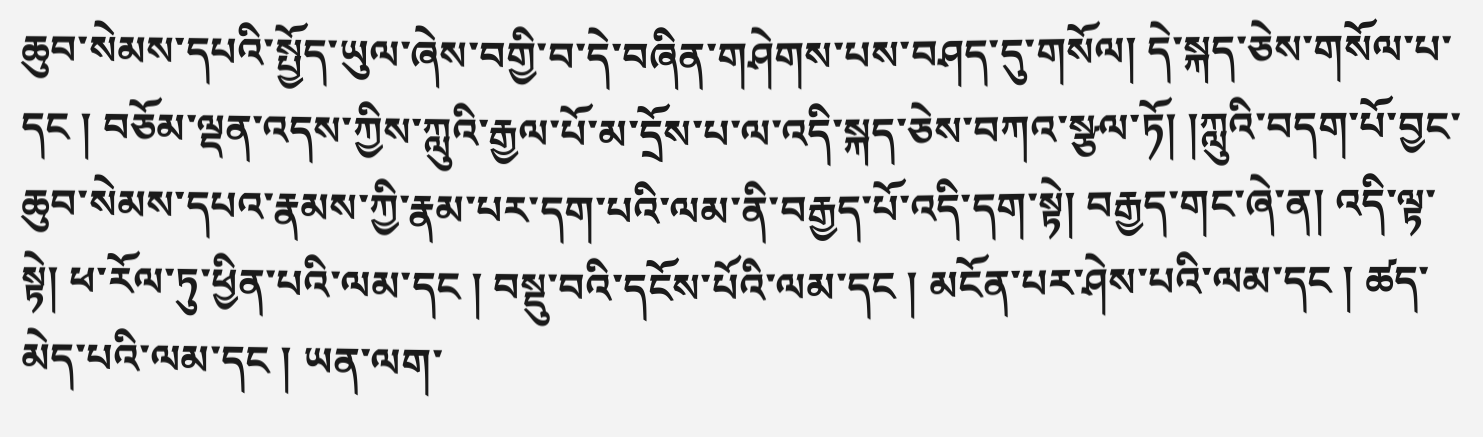ཆུབ་སེམས་དཔའི་སྤྱོད་ཡུལ་ཞེས་བགྱི་བ་དེ་བཞིན་གཤེགས་པས་བཤད་དུ་གསོལ། དེ་སྐད་ཅེས་གསོལ་པ་དང ། བཅོམ་ལྡན་འདས་ཀྱིས་ཀླུའི་རྒྱལ་པོ་མ་དྲོས་པ་ལ་འདི་སྐད་ཅེས་བཀའ་སྩལ་ཏོ། །ཀླུའི་བདག་པོ་བྱང་ཆུབ་སེམས་དཔའ་རྣམས་ཀྱི་རྣམ་པར་དག་པའི་ལམ་ནི་བརྒྱད་པོ་འདི་དག་སྟེ། བརྒྱད་གང་ཞེ་ན། འདི་ལྟ་སྟེ། ཕ་རོལ་ཏུ་ཕྱིན་པའི་ལམ་དང ། བསྡུ་བའི་དངོས་པོའི་ལམ་དང ། མངོན་པར་ཤེས་པའི་ལམ་དང ། ཚད་མེད་པའི་ལམ་དང ། ཡན་ལག་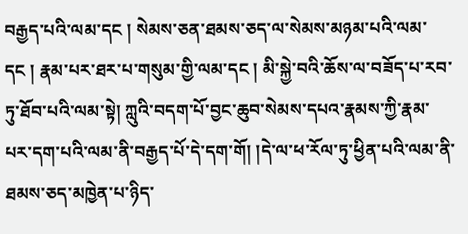བརྒྱད་པའི་ལམ་དང ། སེམས་ཅན་ཐམས་ཅད་ལ་སེམས་མཉམ་པའི་ལམ་དང ། རྣམ་པར་ཐར་པ་གསུམ་གྱི་ལམ་དང ། མི་སྐྱེ་བའི་ཆོས་ལ་བཟོད་པ་རབ་ཏུ་ཐོབ་པའི་ལམ་སྟེ། ཀླུའི་བདག་པོ་བྱང་ཆུབ་སེམས་དཔའ་རྣམས་ཀྱི་རྣམ་པར་དག་པའི་ལམ་ནི་བརྒྱད་པོ་དེ་དག་གོ། །དེ་ལ་ཕ་རོལ་ཏུ་ཕྱིན་པའི་ལམ་ནི་ཐམས་ཅད་མཁྱེན་པ་ཉིད་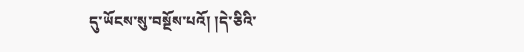དུ་ཡོངས་སུ་བསྔོས་པའོ། །དེ་ཅིའི་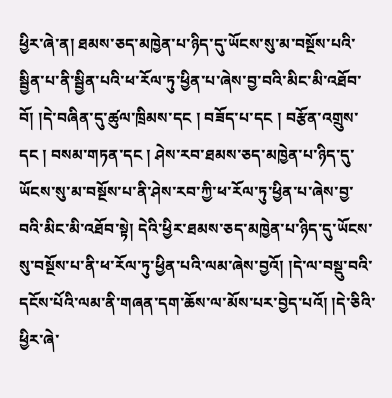ཕྱིར་ཞེ་ན། ཐམས་ཅད་མཁྱེན་པ་ཉིད་དུ་ཡོངས་སུ་མ་བསྔོས་པའི་སྦྱིན་པ་ནི་སྦྱིན་པའི་ཕ་རོལ་ཏུ་ཕྱིན་པ་ཞེས་བྱ་བའི་མིང་མི་འཐོབ་བོ། །དེ་བཞིན་དུ་ཚུལ་ཁྲིམས་དང ། བཟོད་པ་དང ། བརྩོན་འགྲུས་དང ། བསམ་གཏན་དང ། ཤེས་རབ་ཐམས་ཅད་མཁྱེན་པ་ཉིད་དུ་ཡོངས་སུ་མ་བསྔོས་པ་ནི་ཤེས་རབ་ཀྱི་ཕ་རོལ་ཏུ་ཕྱིན་པ་ཞེས་བྱ་བའི་མིང་མི་འཐོབ་སྟེ། དེའི་ཕྱིར་ཐམས་ཅད་མཁྱེན་པ་ཉིད་དུ་ཡོངས་སུ་བསྔོས་པ་ནི་ཕ་རོལ་ཏུ་ཕྱིན་པའི་ལམ་ཞེས་བྱའོ། །དེ་ལ་བསྡུ་བའི་དངོས་པོའི་ལམ་ནི་གཞན་དག་ཆོས་ལ་མོས་པར་བྱེད་པའོ། །དེ་ཅིའི་ཕྱིར་ཞེ་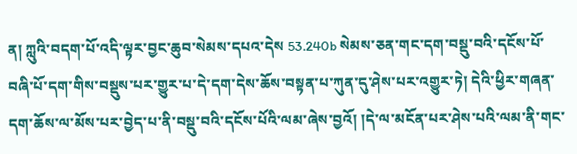ན། ཀླུའི་བདག་པོ་འདི་ལྟར་བྱང་ཆུབ་སེམས་དཔའ་དེས 53.240b སེམས་ཅན་གང་དག་བསྡུ་བའི་དངོས་པོ་བཞི་པོ་དག་གིས་བསྡུས་པར་གྱུར་པ་དེ་དག་དེས་ཆོས་བསྟན་པ་ཀུན་དུ་ཤེས་པར་འགྱུར་ཏེ། དེའི་ཕྱིར་གཞན་དག་ཆོས་ལ་མོས་པར་བྱེད་པ་ནི་བསྡུ་བའི་དངོས་པོའི་ལམ་ཞེས་བྱའོ། །དེ་ལ་མངོན་པར་ཤེས་པའི་ལམ་ནི་གང་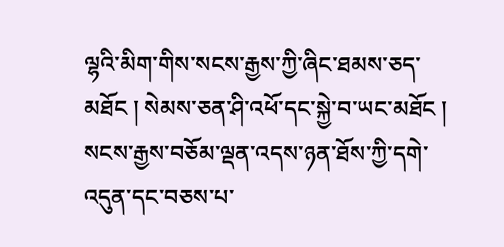ལྷའི་མིག་གིས་སངས་རྒྱས་ཀྱི་ཞིང་ཐམས་ཅད་མཐོང ། སེམས་ཅན་ཤི་འཕོ་དང་སྐྱེ་བ་ཡང་མཐོང ། སངས་རྒྱས་བཅོམ་ལྡན་འདས་ཉན་ཐོས་ཀྱི་དགེ་འདུན་དང་བཅས་པ་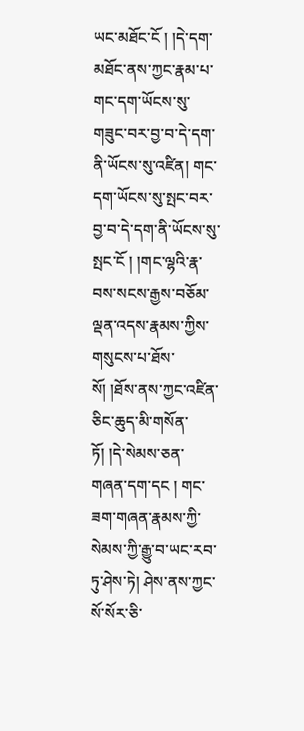ཡང་མཐོང་ངོ ། །དེ་དག་མཐོང་ནས་ཀྱང་རྣམ་པ་གང་དག་ཡོངས་སུ་གཟུང་བར་བྱ་བ་དེ་དག་ནི་ཡོངས་སུ་འཛིན། གང་དག་ཡོངས་སུ་སྤང་བར་བྱ་བ་དེ་དག་ནི་ཡོངས་སུ་སྤང་ངོ ། །གང་ལྷའི་རྣ་བས་སངས་རྒྱས་བཅོམ་ལྡན་འདས་རྣམས་ཀྱིས་གསུངས་པ་ཐོས་སོ། །ཐོས་ནས་ཀྱང་འཛིན་ཅིང་ཆུད་མི་གསོན་ཏོ། །དེ་སེམས་ཅན་གཞན་དག་དང ། གང་ཟག་གཞན་རྣམས་ཀྱི་སེམས་ཀྱི་རྒྱུ་བ་ཡང་རབ་ཏུ་ཤེས་ཏེ། ཤེས་ནས་ཀྱང་སོ་སོར་ཅི་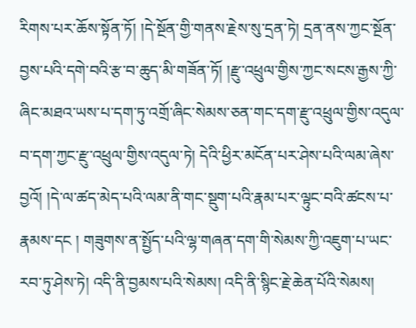རིགས་པར་ཆོས་སྟོན་ཏོ། །དེ་སྔོན་གྱི་གནས་རྗེས་སུ་དྲན་ཏེ། དྲན་ནས་ཀྱང་སྔོན་བྱས་པའི་དགེ་བའི་རྩ་བ་ཆུད་མི་གཟོན་ཏོ། །རྫུ་འཕྲུལ་གྱིས་ཀྱང་སངས་རྒྱས་ཀྱི་ཞིང་མཐའ་ཡས་པ་དག་ཏུ་འགྲོ་ཞིང་སེམས་ཅན་གང་དག་རྫུ་འཕྲུལ་གྱིས་འདུལ་བ་དག་ཀྱང་རྫུ་འཕྲུལ་གྱིས་འདུལ་ཏེ། དེའི་ཕྱིར་མངོན་པར་ཤེས་པའི་ལམ་ཞེས་བྱའོ། །དེ་ལ་ཚད་མེད་པའི་ལམ་ནི་གང་སྡུག་པའི་རྣམ་པར་ལྟུང་བའི་ཚངས་པ་རྣམས་དང ། གཟུགས་ན་སྤྱོད་པའི་ལྷ་གཞན་དག་གི་སེམས་ཀྱི་འཇུག་པ་ཡང་རབ་ཏུ་ཤེས་ཏེ། འདི་ནི་བྱམས་པའི་སེམས། འདི་ནི་སྙིང་རྗེ་ཆེན་པོའི་སེམས།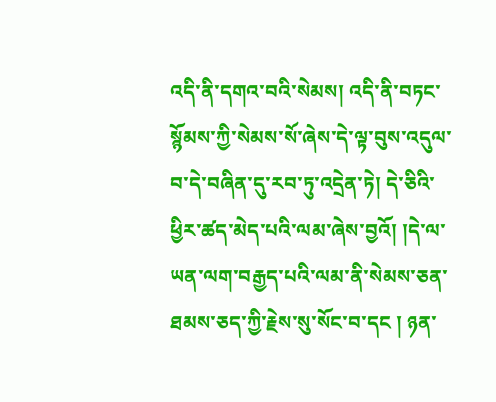འདི་ནི་དགའ་བའི་སེམས། འདི་ནི་བཏང་སྙོམས་ཀྱི་སེམས་སོ་ཞེས་དེ་ལྟ་བུས་འདུལ་བ་དེ་བཞིན་དུ་རབ་ཏུ་འདྲེན་ཏེ། དེ་ཅིའི་ཕྱིར་ཚད་མེད་པའི་ལམ་ཞེས་བྱའོ། །དེ་ལ་ཡན་ལག་བརྒྱད་པའི་ལམ་ནི་སེམས་ཅན་ཐམས་ཅད་ཀྱི་རྗེས་སུ་སོང་བ་དང ། ཉན་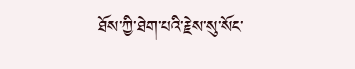ཐོས་ཀྱི་ཐེག་པའི་རྗེས་སུ་སོང་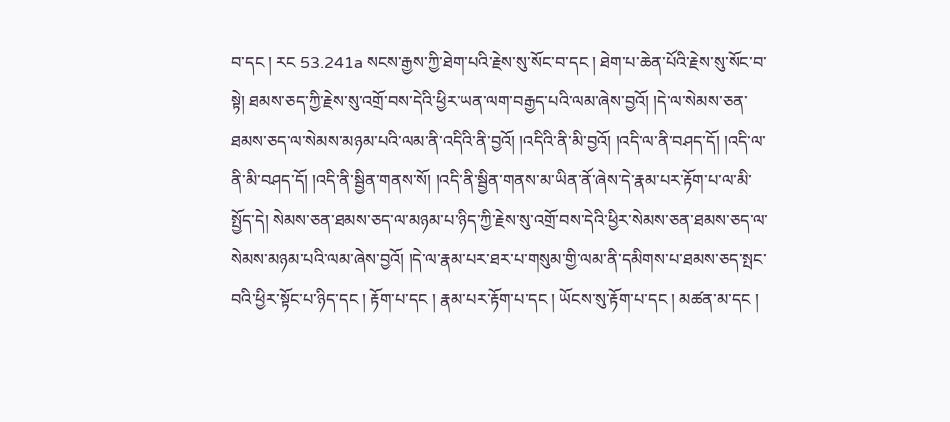བ་དང ། རང 53.241a སངས་རྒྱས་ཀྱི་ཐེག་པའི་རྗེས་སུ་སོང་བ་དང ། ཐེག་པ་ཆེན་པོའི་རྗེས་སུ་སོང་བ་སྟེ། ཐམས་ཅད་ཀྱི་རྗེས་སུ་འགྲོ་བས་དེའི་ཕྱིར་ཡན་ལག་བརྒྱད་པའི་ལམ་ཞེས་བྱའོ། །དེ་ལ་སེམས་ཅན་ཐམས་ཅད་ལ་སེམས་མཉམ་པའི་ལམ་ནི་འདིའི་ནི་བྱའོ། །འདིའི་ནི་མི་བྱའོ། །འདི་ལ་ནི་བཤད་དོ། །འདི་ལ་ནི་མི་བཤད་དོ། །འདི་ནི་སྦྱིན་གནས་སོ། །འདི་ནི་སྦྱིན་གནས་མ་ཡིན་ནོ་ཞེས་དེ་རྣམ་པར་རྟོག་པ་ལ་མི་སྤྱོད་དེ། སེམས་ཅན་ཐམས་ཅད་ལ་མཉམ་པ་ཉིད་ཀྱི་རྗེས་སུ་འགྲོ་བས་དེའི་ཕྱིར་སེམས་ཅན་ཐམས་ཅད་ལ་སེམས་མཉམ་པའི་ལམ་ཞེས་བྱའོ། །དེ་ལ་རྣམ་པར་ཐར་པ་གསུམ་གྱི་ལམ་ནི་དམིགས་པ་ཐམས་ཅད་སྤང་བའི་ཕྱིར་སྟོང་པ་ཉིད་དང ། རྟོག་པ་དང ། རྣམ་པར་རྟོག་པ་དང ། ཡོངས་སུ་རྟོག་པ་དང ། མཚན་མ་དང །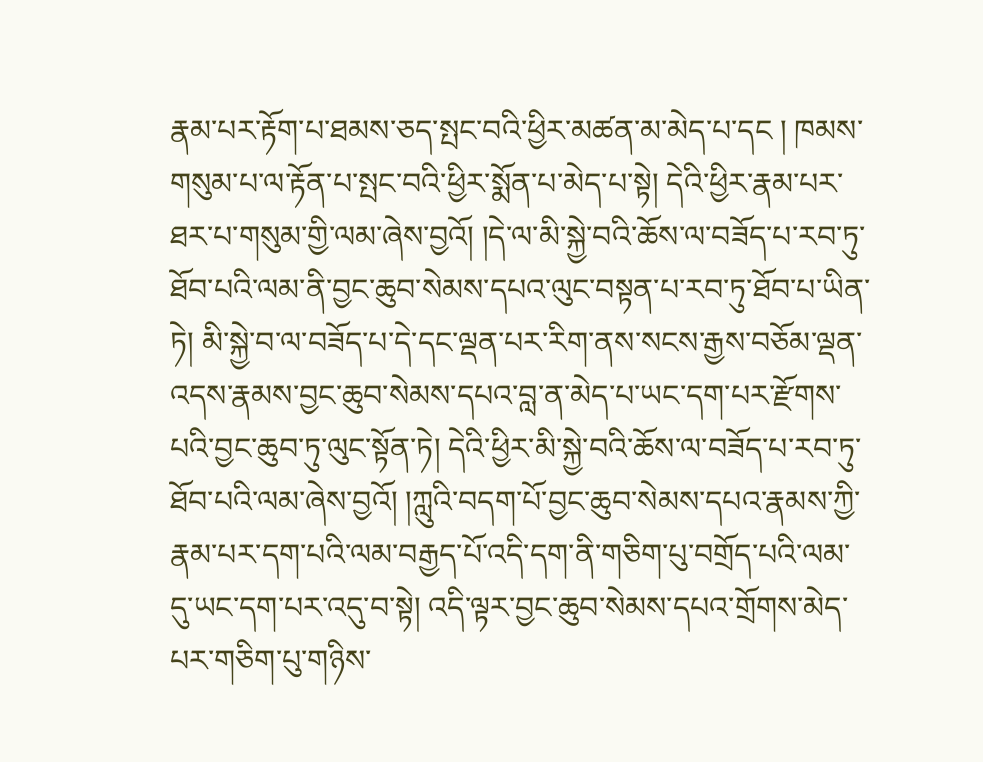རྣམ་པར་རྟོག་པ་ཐམས་ཅད་སྤང་བའི་ཕྱིར་མཚན་མ་མེད་པ་དང ། ཁམས་གསུམ་པ་ལ་རྟོན་པ་སྤང་བའི་ཕྱིར་སྨོན་པ་མེད་པ་སྟེ། དེའི་ཕྱིར་རྣམ་པར་ཐར་པ་གསུམ་གྱི་ལམ་ཞེས་བྱའོ། །དེ་ལ་མི་སྐྱེ་བའི་ཆོས་ལ་བཟོད་པ་རབ་ཏུ་ཐོབ་པའི་ལམ་ནི་བྱང་ཆུབ་སེམས་དཔའ་ལུང་བསྟན་པ་རབ་ཏུ་ཐོབ་པ་ཡིན་ཏེ། མི་སྐྱེ་བ་ལ་བཟོད་པ་དེ་དང་ལྡན་པར་རིག་ནས་སངས་རྒྱས་བཅོམ་ལྡན་འདས་རྣམས་བྱང་ཆུབ་སེམས་དཔའ་བླ་ན་མེད་པ་ཡང་དག་པར་རྫོགས་པའི་བྱང་ཆུབ་ཏུ་ལུང་སྟོན་ཏེ། དེའི་ཕྱིར་མི་སྐྱེ་བའི་ཆོས་ལ་བཟོད་པ་རབ་ཏུ་ཐོབ་པའི་ལམ་ཞེས་བྱའོ། །ཀླུའི་བདག་པོ་བྱང་ཆུབ་སེམས་དཔའ་རྣམས་ཀྱི་རྣམ་པར་དག་པའི་ལམ་བརྒྱད་པོ་འདི་དག་ནི་གཅིག་པུ་བགྲོད་པའི་ལམ་དུ་ཡང་དག་པར་འདུ་བ་སྟེ། འདི་ལྟར་བྱང་ཆུབ་སེམས་དཔའ་གྲོགས་མེད་པར་གཅིག་པུ་གཉིས་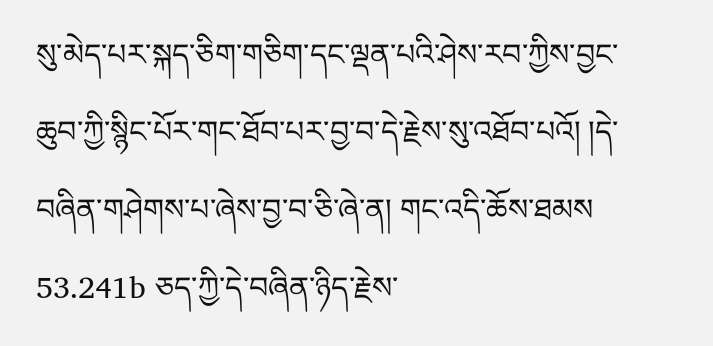སུ་མེད་པར་སྐད་ཅིག་གཅིག་དང་ལྡན་པའི་ཤེས་རབ་ཀྱིས་བྱང་ཆུབ་ཀྱི་སྙིང་པོར་གང་ཐོབ་པར་བྱ་བ་དེ་རྗེས་སུ་འཐོབ་པའོ། །དེ་བཞིན་གཤེགས་པ་ཞེས་བྱ་བ་ཅི་ཞེ་ན། གང་འདི་ཆོས་ཐམས 53.241b ཅད་ཀྱི་དེ་བཞིན་ཉིད་རྗེས་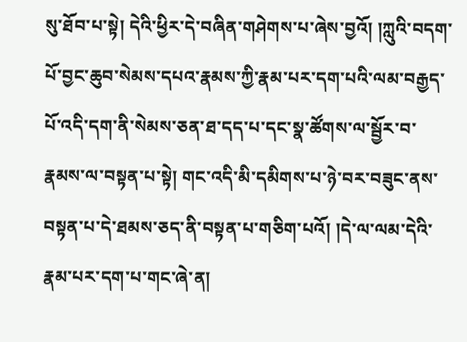སུ་ཐོབ་པ་སྟེ། དེའི་ཕྱིར་དེ་བཞིན་གཤེགས་པ་ཞེས་བྱའོ། །ཀླུའི་བདག་པོ་བྱང་ཆུབ་སེམས་དཔའ་རྣམས་ཀྱི་རྣམ་པར་དག་པའི་ལམ་བརྒྱད་པོ་འདི་དག་ནི་སེམས་ཅན་ཐ་དད་པ་དང་སྣ་ཚོགས་ལ་སྦྱོར་བ་རྣམས་ལ་བསྟན་པ་སྟེ། གང་འདི་མི་དམིགས་པ་ཉེ་བར་བཟུང་ནས་བསྟན་པ་དེ་ཐམས་ཅད་ནི་བསྟན་པ་གཅིག་པའོ། །དེ་ལ་ལམ་དེའི་རྣམ་པར་དག་པ་གང་ཞེ་ན།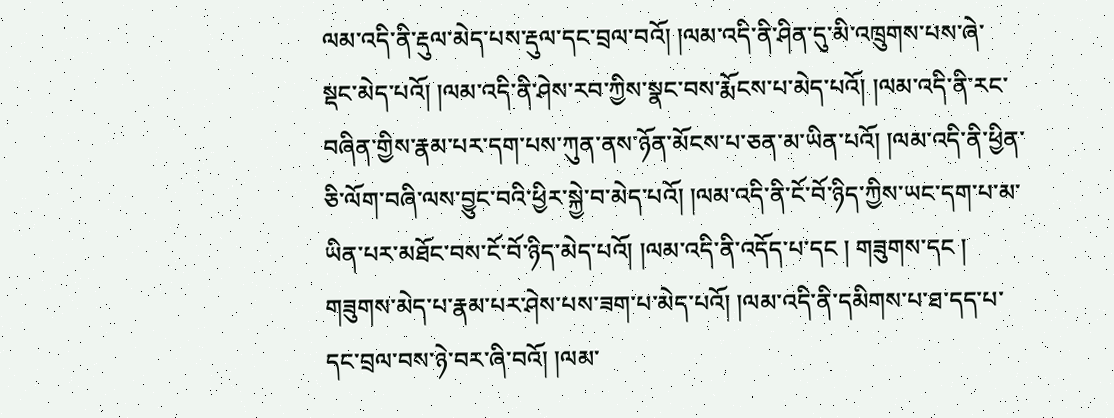ལམ་འདི་ནི་རྡུལ་མེད་པས་རྡུལ་དང་བྲལ་བའོ། །ལམ་འདི་ནི་ཤིན་དུ་མི་འཁྲུགས་པས་ཞེ་སྡང་མེད་པའོ། །ལམ་འདི་ནི་ཤེས་རབ་ཀྱིས་སྣང་བས་རྨོངས་པ་མེད་པའོ། །ལམ་འདི་ནི་རང་བཞིན་གྱིས་རྣམ་པར་དག་པས་ཀུན་ནས་ཉོན་མོངས་པ་ཅན་མ་ཡིན་པའོ། །ལམ་འདི་ནི་ཕྱིན་ཅི་ལོག་བཞི་ལས་བྱུང་བའི་ཕྱིར་སྐྱེ་བ་མེད་པའོ། །ལམ་འདི་ནི་ངོ་བོ་ཉིད་ཀྱིས་ཡང་དག་པ་མ་ཡིན་པར་མཐོང་བས་ངོ་བོ་ཉིད་མེད་པའོ། །ལམ་འདི་ནི་འདོད་པ་དང ། གཟུགས་དང ། གཟུགས་མེད་པ་རྣམ་པར་ཤེས་པས་ཟག་པ་མེད་པའོ། །ལམ་འདི་ནི་དམིགས་པ་ཐ་དད་པ་དང་བྲལ་བས་ཉེ་བར་ཞི་བའོ། །ལམ་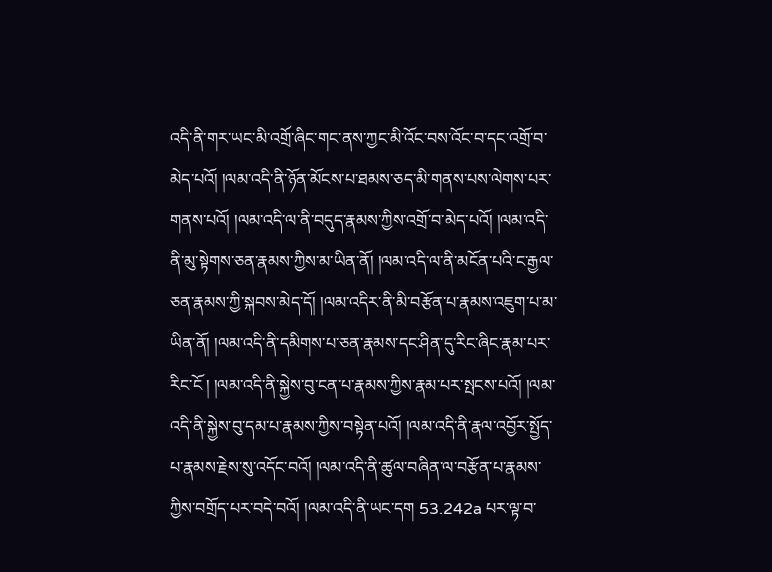འདི་ནི་གར་ཡང་མི་འགྲོ་ཞིང་གང་ནས་ཀྱང་མི་འོང་བས་འོང་བ་དང་འགྲོ་བ་མེད་པའོ། །ལམ་འདི་ནི་ཉོན་མོངས་པ་ཐམས་ཅད་མི་གནས་པས་ལེགས་པར་གནས་པའོ། །ལམ་འདི་ལ་ནི་བདུད་རྣམས་ཀྱིས་འགྲོ་བ་མེད་པའོ། །ལམ་འདི་ནི་མུ་སྟེགས་ཅན་རྣམས་ཀྱིས་མ་ཡིན་ནོ། །ལམ་འདི་ལ་ནི་མངོན་པའི་ང་རྒྱལ་ཅན་རྣམས་ཀྱི་སྐབས་མེད་དོ། །ལམ་འདིར་ནི་མི་བརྩོན་པ་རྣམས་འཇུག་པ་མ་ཡིན་ནོ། །ལམ་འདི་ནི་དམིགས་པ་ཅན་རྣམས་དང་ཤིན་དུ་རིང་ཞིང་རྣམ་པར་རིང་ངོ ། །ལམ་འདི་ནི་སྐྱེས་བུ་ངན་པ་རྣམས་ཀྱིས་རྣམ་པར་སྤངས་པའོ། །ལམ་འདི་ནི་སྐྱེས་བུ་དམ་པ་རྣམས་ཀྱིས་བསྟེན་པའོ། །ལམ་འདི་ནི་རྣལ་འབྱོར་སྤྱོད་པ་རྣམས་རྗེས་སུ་འདོང་བའོ། །ལམ་འདི་ནི་ཚུལ་བཞིན་ལ་བརྩོན་པ་རྣམས་ཀྱིས་བགྲོད་པར་བདེ་བའོ། །ལམ་འདི་ནི་ཡང་དག 53.242a པར་ལྟ་བ་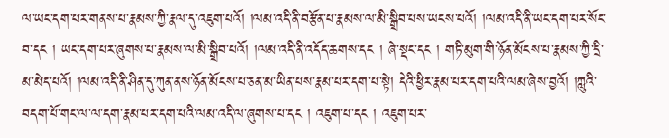ལ་ཡང་དག་པར་གནས་པ་རྣམས་ཀྱི་རྣལ་དུ་འཇུག་པའོ། །ལམ་འདི་ནི་བརྩོན་པ་རྣམས་ལ་མི་སྒྲིབ་པས་ཡངས་པའོ། །ལམ་འདི་ནི་ཡང་དག་པར་སོང་བ་དང ། ཡང་དག་པར་ཞུགས་པ་རྣམས་ལ་མི་སྒྲིབ་པའོ། །ལམ་འདི་ནི་འདོད་ཆགས་དང ། ཞེ་སྡང་དང ། གཏི་མུག་གི་ཉོན་མོངས་པ་རྣམས་ཀྱི་དྲི་མ་མེད་པའོ། །ལམ་འདི་ནི་ཤིན་དུ་ཀུན་ནས་ཉོན་མོངས་པ་ཅན་མ་ཡིན་པས་རྣམ་པར་དག་པ་སྟེ། དེའི་ཕྱིར་རྣམ་པར་དག་པའི་ལམ་ཞེས་བྱའོ། །ཀླུའི་བདག་པོ་གང་ལ་ལ་དག་རྣམ་པར་དག་པའི་ལམ་འདི་ལ་ཞུགས་པ་དང ། འཇུག་པ་དང ། འཇུག་པར་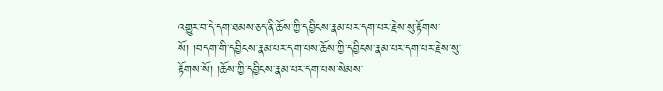འགྱུར་བ་དེ་དག་ཐམས་ཅད་ནི་ཆོས་ཀྱི་དབྱིངས་རྣམ་པར་དག་པར་རྗེས་སུ་རྟོགས་སོ། །བདག་གི་དབྱིངས་རྣམ་པར་དག་པས་ཆོས་ཀྱི་དབྱིངས་རྣམ་པར་དག་པར་རྗེས་སུ་རྟོགས་སོ། །ཆོས་ཀྱི་དབྱིངས་རྣམ་པར་དག་པས་སེམས་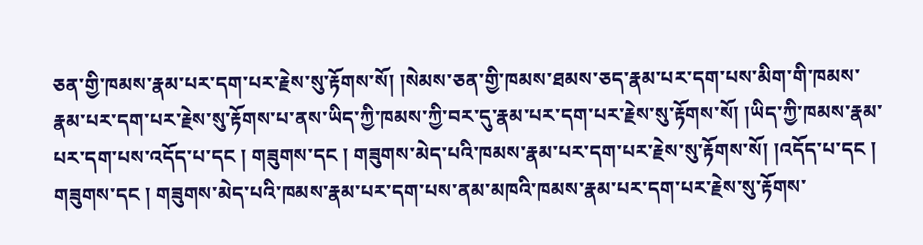ཅན་གྱི་ཁམས་རྣམ་པར་དག་པར་རྗེས་སུ་རྟོགས་སོ། །སེམས་ཅན་གྱི་ཁམས་ཐམས་ཅད་རྣམ་པར་དག་པས་མིག་གི་ཁམས་རྣམ་པར་དག་པར་རྗེས་སུ་རྟོགས་པ་ནས་ཡིད་ཀྱི་ཁམས་ཀྱི་བར་དུ་རྣམ་པར་དག་པར་རྗེས་སུ་རྟོགས་སོ། །ཡིད་ཀྱི་ཁམས་རྣམ་པར་དག་པས་འདོད་པ་དང ། གཟུགས་དང ། གཟུགས་མེད་པའི་ཁམས་རྣམ་པར་དག་པར་རྗེས་སུ་རྟོགས་སོ། །འདོད་པ་དང ། གཟུགས་དང ། གཟུགས་མེད་པའི་ཁམས་རྣམ་པར་དག་པས་ནམ་མཁའི་ཁམས་རྣམ་པར་དག་པར་རྗེས་སུ་རྟོགས་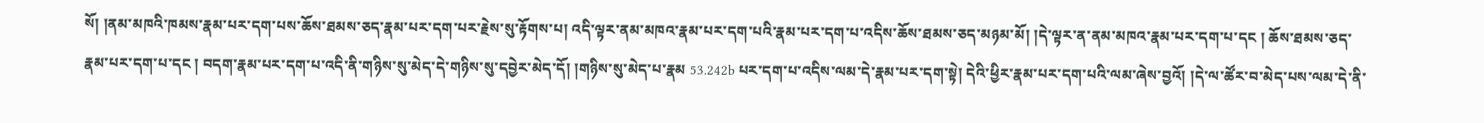སོ། །ནམ་མཁའི་ཁམས་རྣམ་པར་དག་པས་ཆོས་ཐམས་ཅད་རྣམ་པར་དག་པར་རྗེས་སུ་རྟོགས་པ། འདི་ལྟར་ནམ་མཁའ་རྣམ་པར་དག་པའི་རྣམ་པར་དག་པ་འདིས་ཆོས་ཐམས་ཅད་མཉམ་མོ། །དེ་ལྟར་ན་ནམ་མཁའ་རྣམ་པར་དག་པ་དང ། ཆོས་ཐམས་ཅད་རྣམ་པར་དག་པ་དང ། བདག་རྣམ་པར་དག་པ་འདི་ནི་གཉིས་སུ་མེད་དེ་གཉིས་སུ་དབྱེར་མེད་དོ། །གཉིས་སུ་མེད་པ་རྣམ 53.242b པར་དག་པ་འདིས་ལམ་དེ་རྣམ་པར་དག་སྟེ། དེའི་ཕྱིར་རྣམ་པར་དག་པའི་ལམ་ཞེས་བྱའོ། །དེ་ལ་ཚོར་བ་མེད་པས་ལམ་དེ་ནི་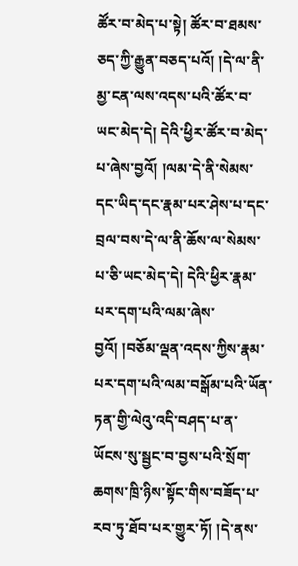ཚོར་བ་མེད་པ་སྟེ། ཚོར་བ་ཐམས་ཅད་ཀྱི་རྒྱུན་བཅད་པའོ། །དེ་ལ་ནི་མྱ་ངན་ལས་འདས་པའི་ཚོར་བ་ཡང་མེད་དེ། དེའི་ཕྱིར་ཚོར་བ་མེད་པ་ཞེས་བྱའོ། །ལམ་དེ་ནི་སེམས་དང་ཡིད་དང་རྣམ་པར་ཤེས་པ་དང་བྲལ་བས་དེ་ལ་ནི་ཆོས་ལ་སེམས་པ་ཅི་ཡང་མེད་དེ། དེའི་ཕྱིར་རྣམ་པར་དག་པའི་ལམ་ཞེས་བྱའོ། །བཅོམ་ལྡན་འདས་ཀྱིས་རྣམ་པར་དག་པའི་ལམ་བསྒོམ་པའི་ཡོན་ཏན་གྱི་ལེའུ་འདི་བཤད་པ་ན་ཡོངས་སུ་སྦྱང་བ་བྱས་པའི་སྲོག་ཆགས་ཁྲི་ཉིས་སྟོང་གིས་བཟོད་པ་རབ་ཏུ་ཐོབ་པར་གྱུར་ཏོ། །དེ་ནས་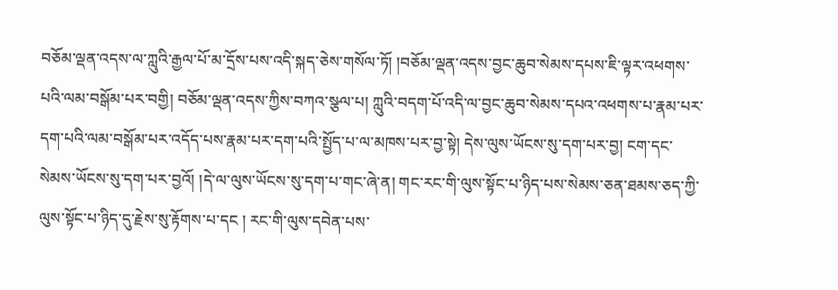བཅོམ་ལྡན་འདས་ལ་ཀླུའི་རྒྱལ་པོ་མ་དྲོས་པས་འདི་སྐད་ཅེས་གསོལ་ཏོ། །བཅོམ་ལྡན་འདས་བྱང་ཆུབ་སེམས་དཔས་ཇི་ལྟར་འཕགས་པའི་ལམ་བསྒོམ་པར་བགྱི། བཅོམ་ལྡན་འདས་ཀྱིས་བཀའ་སྩལ་པ། ཀླུའི་བདག་པོ་འདི་ལ་བྱང་ཆུབ་སེམས་དཔའ་འཕགས་པ་རྣམ་པར་དག་པའི་ལམ་བསྒོམ་པར་འདོད་པས་རྣམ་པར་དག་པའི་སྤྱོད་པ་ལ་མཁས་པར་བྱ་སྟེ། དེས་ལུས་ཡོངས་སུ་དག་པར་བྱ། ངག་དང་སེམས་ཡོངས་སུ་དག་པར་བྱའོ། །དེ་ལ་ལུས་ཡོངས་སུ་དག་པ་གང་ཞེ་ན། གང་རང་གི་ལུས་སྟོང་པ་ཉིད་པས་སེམས་ཅན་ཐམས་ཅད་ཀྱི་ལུས་སྟོང་པ་ཉིད་དུ་རྗེས་སུ་རྟོགས་པ་དང ། རང་གི་ལུས་དབེན་པས་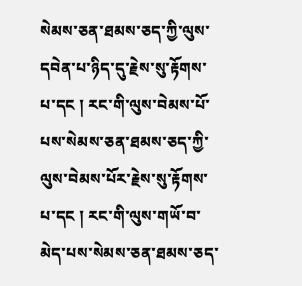སེམས་ཅན་ཐམས་ཅད་ཀྱི་ལུས་དབེན་པ་ཉིད་དུ་རྗེས་སུ་རྟོགས་པ་དང ། རང་གི་ལུས་བེམས་པོ་པས་སེམས་ཅན་ཐམས་ཅད་ཀྱི་ལུས་བེམས་པོར་རྗེས་སུ་རྟོགས་པ་དང ། རང་གི་ལུས་གཡོ་བ་མེད་པས་སེམས་ཅན་ཐམས་ཅད་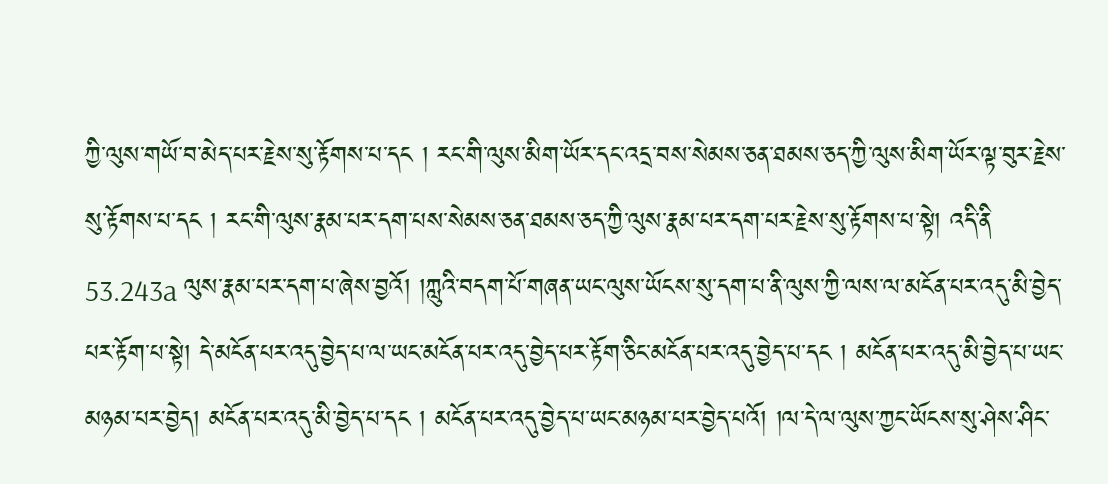ཀྱི་ལུས་གཡོ་བ་མེད་པར་རྗེས་སུ་རྟོགས་པ་དང ། རང་གི་ལུས་མིག་ཡོར་དང་འདྲ་བས་སེམས་ཅན་ཐམས་ཅད་ཀྱི་ལུས་མིག་ཡོར་ལྟ་བུར་རྗེས་སུ་རྟོགས་པ་དང ། རང་གི་ལུས་རྣམ་པར་དག་པས་སེམས་ཅན་ཐམས་ཅད་ཀྱི་ལུས་རྣམ་པར་དག་པར་རྗེས་སུ་རྟོགས་པ་སྟེ། འདི་ནི 53.243a ལུས་རྣམ་པར་དག་པ་ཞེས་བྱའོ། །ཀླུའི་བདག་པོ་གཞན་ཡང་ལུས་ཡོངས་སུ་དག་པ་ནི་ལུས་ཀྱི་ལས་ལ་མངོན་པར་འདུ་མི་བྱེད་པར་རྟོག་པ་སྟེ། དེ་མངོན་པར་འདུ་བྱེད་པ་ལ་ཡང་མངོན་པར་འདུ་བྱེད་པར་རྟོག་ཅིང་མངོན་པར་འདུ་བྱེད་པ་དང ། མངོན་པར་འདུ་མི་བྱེད་པ་ཡང་མཉམ་པར་བྱེད། མངོན་པར་འདུ་མི་བྱེད་པ་དང ། མངོན་པར་འདུ་བྱེད་པ་ཡང་མཉམ་པར་བྱེད་པའོ། །ལ་དེ་ལ་ལུས་ཀྱང་ཡོངས་སུ་ཤེས་ཤིང་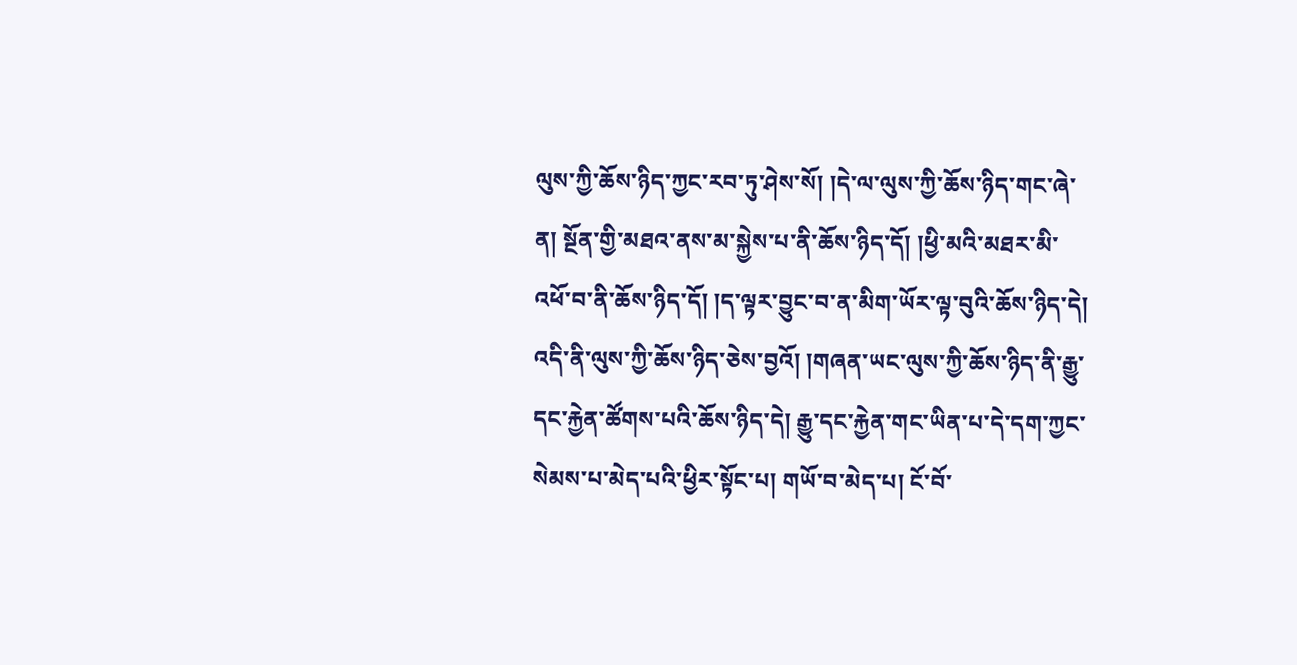ལུས་ཀྱི་ཆོས་ཉིད་ཀྱང་རབ་ཏུ་ཤེས་སོ། །དེ་ལ་ལུས་ཀྱི་ཆོས་ཉིད་གང་ཞེ་ན། སྔོན་གྱི་མཐའ་ནས་མ་སྐྱེས་པ་ནི་ཆོས་ཉིད་དོ། །ཕྱི་མའི་མཐར་མི་འཕོ་བ་ནི་ཆོས་ཉིད་དོ། །ད་ལྟར་བྱུང་བ་ན་མིག་ཡོར་ལྟ་བུའི་ཆོས་ཉིད་དེ། འདི་ནི་ལུས་ཀྱི་ཆོས་ཉིད་ཅེས་བྱའོ། །གཞན་ཡང་ལུས་ཀྱི་ཆོས་ཉིད་ནི་རྒྱུ་དང་རྐྱེན་ཚོགས་པའི་ཆོས་ཉིད་དེ། རྒྱུ་དང་རྐྱེན་གང་ཡིན་པ་དེ་དག་ཀྱང་སེམས་པ་མེད་པའི་ཕྱིར་སྟོང་པ། གཡོ་བ་མེད་པ། ངོ་བོ་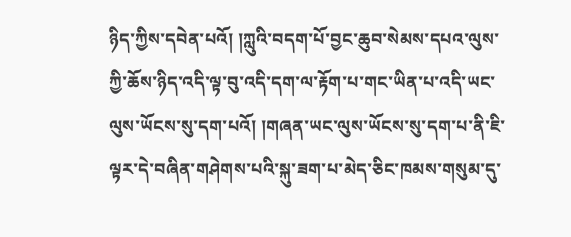ཉིད་ཀྱིས་དབེན་པའོ། །ཀླུའི་བདག་པོ་བྱང་ཆུབ་སེམས་དཔའ་ལུས་ཀྱི་ཆོས་ཉིད་འདི་ལྟ་བུ་འདི་དག་ལ་རྟོག་པ་གང་ཡིན་པ་འདི་ཡང་ལུས་ཡོངས་སུ་དག་པའོ། །གཞན་ཡང་ལུས་ཡོངས་སུ་དག་པ་ནི་ཇི་ལྟར་དེ་བཞིན་གཤེགས་པའི་སྐུ་ཟག་པ་མེད་ཅིང་ཁམས་གསུམ་དུ་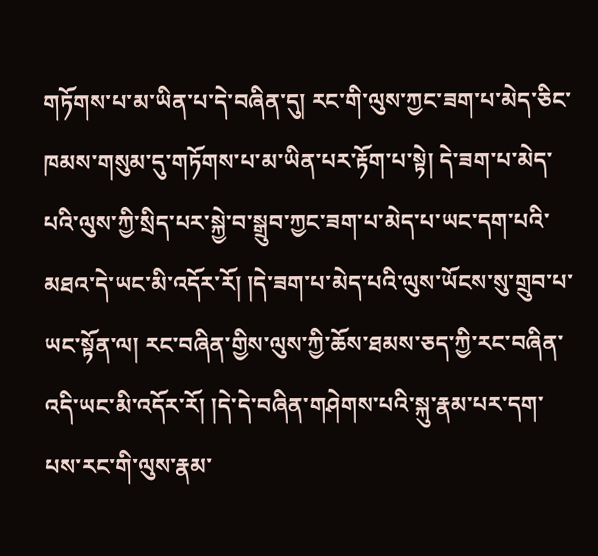གཏོགས་པ་མ་ཡིན་པ་དེ་བཞིན་དུ། རང་གི་ལུས་ཀྱང་ཟག་པ་མེད་ཅིང་ཁམས་གསུམ་དུ་གཏོགས་པ་མ་ཡིན་པར་རྟོག་པ་སྟེ། དེ་ཟག་པ་མེད་པའི་ལུས་ཀྱི་སྲིད་པར་སྐྱེ་བ་སྒྲུབ་ཀྱང་ཟག་པ་མེད་པ་ཡང་དག་པའི་མཐའ་དེ་ཡང་མི་འདོར་རོ། །དེ་ཟག་པ་མེད་པའི་ལུས་ཡོངས་སུ་གྲུབ་པ་ཡང་སྟོན་ལ། རང་བཞིན་གྱིས་ལུས་ཀྱི་ཆོས་ཐམས་ཅད་ཀྱི་རང་བཞིན་འདི་ཡང་མི་འདོར་རོ། །དེ་དེ་བཞིན་གཤེགས་པའི་སྐུ་རྣམ་པར་དག་པས་རང་གི་ལུས་རྣམ་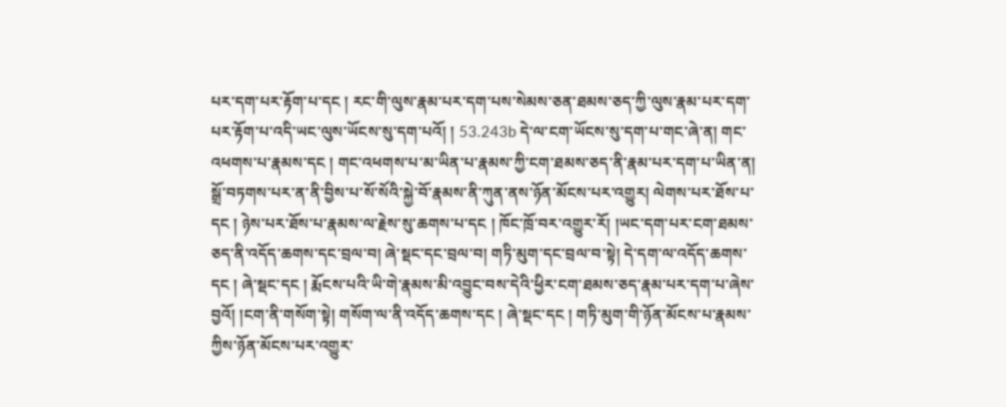པར་དག་པར་རྟོག་པ་དང ། རང་གི་ལུས་རྣམ་པར་དག་པས་སེམས་ཅན་ཐམས་ཅད་ཀྱི་ལུས་རྣམ་པར་དག་པར་རྟོག་པ་འདི་ཡང་ལུས་ཡོངས་སུ་དག་པའོ། ། 53.243b དེ་ལ་ངག་ཡོངས་སུ་དག་པ་གང་ཞེ་ན། གང་འཕགས་པ་རྣམས་དང ། གང་འཕགས་པ་མ་ཡིན་པ་རྣམས་ཀྱི་ངག་ཐམས་ཅད་ནི་རྣམ་པར་དག་པ་ཡིན་ན། སྒྲོ་བཏགས་པར་ན་ནི་བྱིས་པ་སོ་སོའི་སྐྱེ་བོ་རྣམས་ནི་ཀུན་ནས་ཉོན་མོངས་པར་འགྱུར། ལེགས་པར་ཐོས་པ་དང ། ཉེས་པར་ཐོས་པ་རྣམས་ལ་རྗེས་སུ་ཆགས་པ་དང ། ཁོང་ཁྲོ་བར་འགྱུར་རོ། །ཡང་དག་པར་ངག་ཐམས་ཅད་ནི་འདོད་ཆགས་དང་བྲལ་བ། ཞེ་སྡང་དང་བྲལ་བ། གཏི་མུག་དང་བྲལ་བ་སྟེ། དེ་དག་ལ་འདོད་ཆགས་དང ། ཞེ་སྡང་དང ། རྨོངས་པའི་ཡི་གེ་རྣམས་མི་འབྱུང་བས་དེའི་ཕྱིར་ངག་ཐམས་ཅད་རྣམ་པར་དག་པ་ཞེས་བྱའོ། །ངག་ནི་གསོག་སྟེ། གསོག་ལ་ནི་འདོད་ཆགས་དང ། ཞེ་སྡང་དང ། གཏི་མུག་གི་ཉོན་མོངས་པ་རྣམས་ཀྱིས་ཉོན་མོངས་པར་འགྱུར་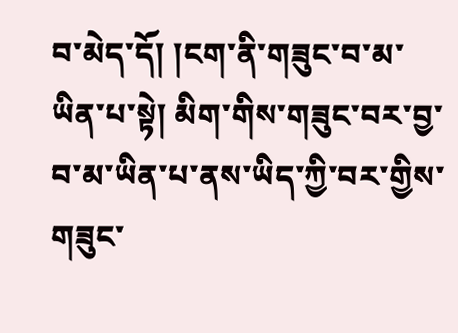བ་མེད་དོ། །ངག་ནི་གཟུང་བ་མ་ཡིན་པ་སྟེ། མིག་གིས་གཟུང་བར་བྱ་བ་མ་ཡིན་པ་ནས་ཡིད་ཀྱི་བར་གྱིས་གཟུང་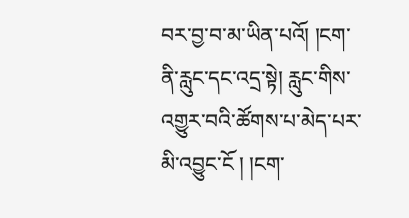བར་བྱ་བ་མ་ཡིན་པའོ། །ངག་ནི་རླུང་དང་འདྲ་སྟེ། རླུང་གིས་འགྱུར་བའི་ཚོགས་པ་མེད་པར་མི་འབྱུང་ངོ ། །ངག་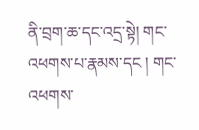ནི་བྲག་ཆ་དང་འདྲ་སྟེ། གང་འཕགས་པ་རྣམས་དང ། གང་འཕགས་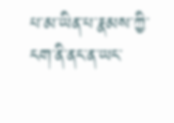པ་མ་ཡིན་པ་རྣམས་ཀྱི་ངག་ནི་ནང་ན་ཡང་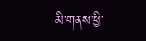མི་གནས་ཕྱི་